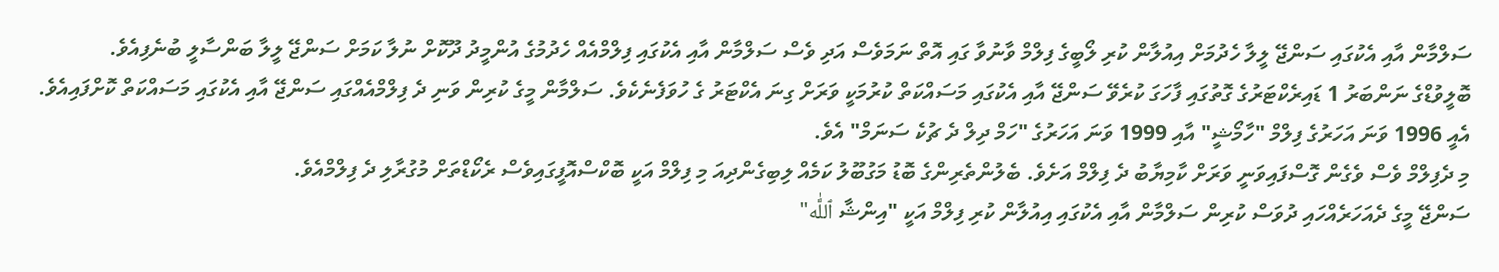ސަލްމާން އާއި އެކުގައި ސަންޖޭ ލީލާ ހެދުމަށް އިއުލާން ކުރި ލޯބީގެ ފިލްމް ވާނުވާ ގައި އޮތް ނަމަވެސް އަދި ވެސް ސަލްމާން އާއި އެކުގައި ފިލްމްއެއް ހެދުމުގެ އުންމީދު ދޫކޮށް ނުލާ ކަމަށް ސަންޖޭ ލީލާ ބަންސާލީ ބުނެފިއެވެ.
ބޮލީވުޑްގެ ނަންބަރު 1 ޑައިރެކްޓަރުގެ ގޮތުގައި ފާހަގަ ކުރެވޭ ސަންޖޭ އާއި އެކުގައި މަސައްކަތް ކުރުމަކީ ވަރަށް ގިނަ އެކްޓަރު ގެ ހުވަފެނެކެވެ. ސަލްމާން މީގެ ކުރިން ވަނި ދެ ފިލްމްއެއްގައި ސަންޖޭ އާއި އެކުގައި މަސައްކަތް ކޮށްފައިއެވެ. އެއީ 1996 ވަނަ އަހަރުގެ ފިލްމް "ހާމޯޝީ" އާއި 1999 ވަނަ އަހަރުގެ "ހަމް ދިލް ދެ ޗުކެ ސަނަމް" އެވެ.
މި ދެފިލްމް ވެސް ވެގެން ގޮސްފައިވަނީ ވަރަށް ކާމިޔާބު ދެ ފިލްމް އަށެވެ. ބެލުންތެރިންގެ ބޮޑު މަގުބޫލު ކަމެއް ލިބިގެންދިއަ މި ފިލްމް އަކީ ބޮކްސްއޮފީގައިވެސް ރެކޯޑްތަށް މުގުރާލި ދެ ފިލްމްއެވެ.
ސަންޖޭ މީގެ ދެއަހަރެއްހައި ދުވަސް ކުރިން ސަލްމާން އާއި އެކުގައި އިއުލާން ކުރި ފިލްމް އަކީ "އިންޝާ ٱللَّٰه"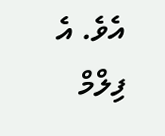އެވެ. އެ ފިލްމް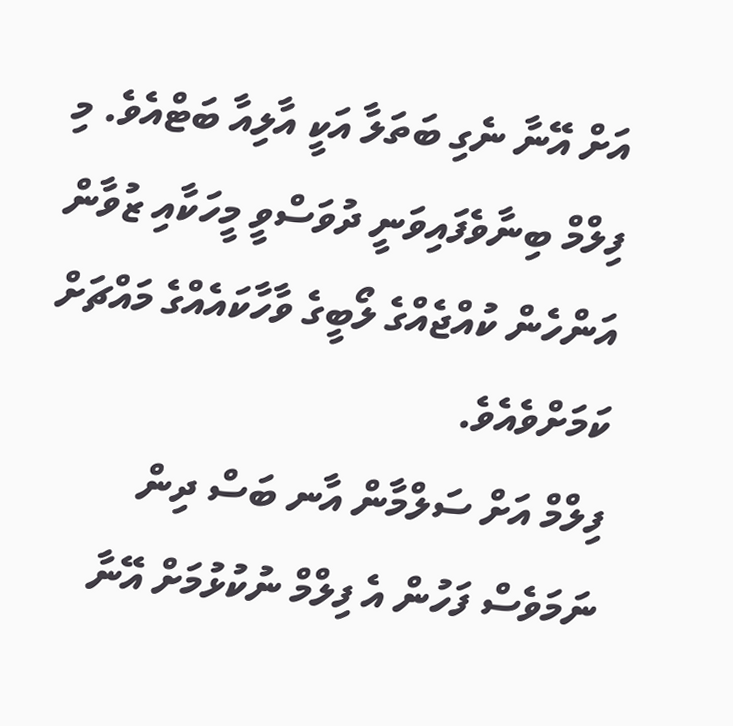އަށް އޭނާ ނެގި ބަތަލާ އަކީ އާލިއާ ބަޓްއެވެ. މި ފިލްމް ބިނާވެފައިވަނީ ދުވަސްވީ މީހަކާއި ޒުވާން އަންހެން ކުއްޖެއްގެ ލޯބީގެ ވާހާކައެއްގެ މައްޗަށް ކަމަށްވެއެވެ.
ފިލްމް އަށް ސަލްމާން އާނ ބަސް ދިން ނަމަވެސް ފަހުން އެ ފިލްމް ނުކުޅުމަށް އޭނާ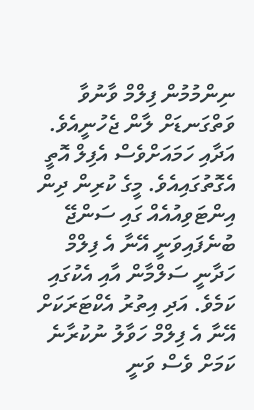ނިންމުމުން ފިލްމް ވާނުވާ ވަތްގަނޑަށް ލާން ޖެހުނީއެވެ. އަދާއި ހަމައަށްވެސް އެފިލް އޮތީ އެގޮތުގައިއެވެ. މީގެ ކުރިން ދިން އިންޓަވިއުއެއް ގައި ސަންޖޭ ބުނެފައިވަނީ އޭނާ އެ ފިލްމް ހަދާނީ ސަލްމާން އާއި އެކުގައި ކަމެވެ. އަދި އިތުރު އެކްޓަރަކަށް އޭނާ އެ ފިލްމް ހަވާލު ނުކުރާނެ ކަމަށް ވެސް ވަނީ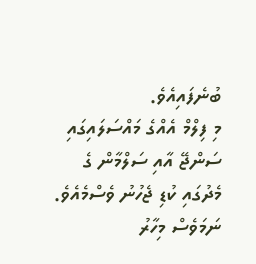ބުނެފައިއެވެ.
މި ފިލްމް އެއްގެ މައްސަލައިގައި ސަންޖޭ އާއި ސަލްމާން ގެ މެދުގައި ކުޑި ޖެހުނު ވެސްމެއެވެ. ނަމަވެސް މިހާރު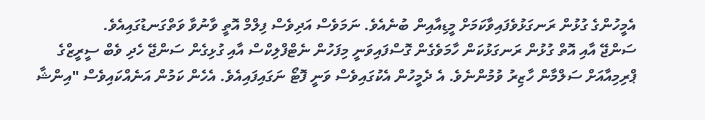އެމީހުންގެ ގުޅުން ރަނގަޅުވެފައިވާކަމަށް މީޑިއާއިން ބުނެއެވެ. ނަމަވެސް އަދިވެސް ފިލްމް އޮތީ ވާނުވާ ވަތްގަނޑުގައިއެވެ.
ސަންޖޭ އާއި އޮތް ގުޅުން ރަނގަޅުކަން ހާމަވެގެން ގޮސްފައިވަނީ މިފަހުން ނެޓްފްލިކްސް އާއި ގުޅިގެން ސަންޖޭ ހެދި ވެބް ސީރީޒްގެ ޕްރިމިއާއަށް ސަލްމާން ހާޒިރު ވުމުންނެވެ. އެ ދެމީހުން އެކުގައިވެސް ވަނީ ފޮޓޯ ނަގައިފައިއެވެ. އެހެން ކަމުން އަނެއްކައިވެސް "އިންޝާ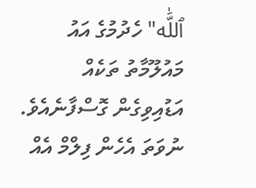ٱللَّٰه" ހެދުމުގެ އައު މައުލޫމާތު ތަކެއް އަޑުއިވިގެން ގޮސްފާނެއެވެ. ނުވަތަ އެހެން ފިލްމް އެއް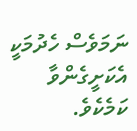ނަމަވެސް ހެދުމަކީ އެކަށީގެންވާ ކަމެކެވެ.